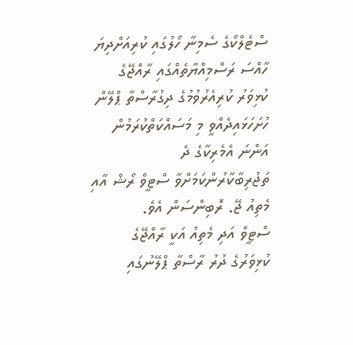ސްޓެލްކޯގެ ސެމިނާ ހޯލުގައި ކުރިއަށްދިޔަ ހާއްސަ ރަސްމިއްޔާތެއްގައި ރާއްޖޭގެ ކުޅިވަރު ކުރިއެރުވުމުގެ ދިގުރާސްތާ ޕްލޭން ހުށަހަޅައިދެއްވީ މި މަސައްކަތްކުރަމުން އަންނަ އެމެރިކާގެ ދެ ތަޖުރިބާކާރުންކަމަށްވާ ސްޓީވް ރޯޝް އާއި މެތިއު ޖޭ. ރޮބިންސަން އެވެ.
ސްޓީވް އަދި މެތިއު އަކީ ރާއްޖޭގެ ކުޅިވަރުގެ ދުރު ރާސްތާ ޕްލޭނުގައި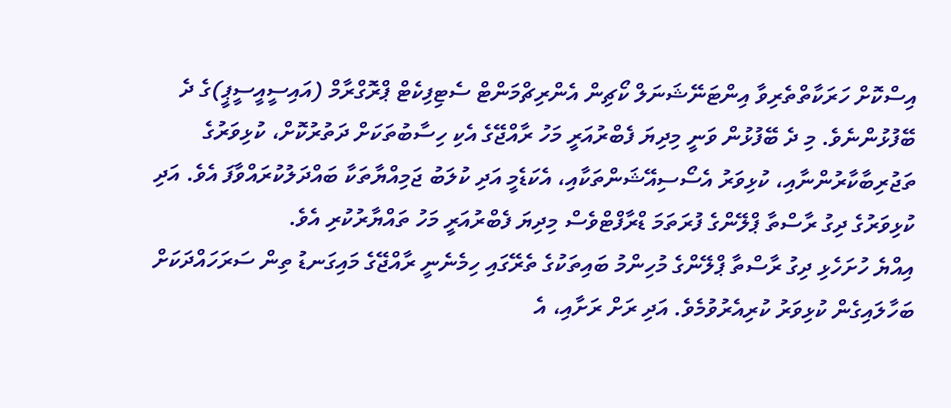އިސްކޮށް ހަރަކާތްތެރިވާ އިންޓަނޭޝަނަލް ކޯޗިން އެންރިޗްމަންޓް ސެޓިފިކެޓް ޕްރޮގްރާމް (އައިސީއީސީޕީ)ގެ ދެ ބޭފުޅުންނެވެ. މި ދެ ބޭފުޅުން ވަނީ މިދިޔަ ފެބްރުއަރީ މަހު ރާއްޖޭގެ އެކި ހިސާބުތަކަށް ދަތުރުކޮށް، ކުޅިވަރުގެ ތަޖުރިބާކާރުންނާއި، ކުޅިވަރު އެސޯސިއޭޝަންތަކާއި، އެކަޑެމީ އަދި ކުލަބު ޖަމިއްޔާތަކާ ބައްދަލުކުރައްވާފަ އެވެ. އަދި ކުޅިވަރުގެ ދިގު ރާސްތާ ޕްލޭންގެ ފުރަތަމަ ޑްރާފްޓްވެސް މިދިޔަ ފެބްރުއަރީ މަހު ތައްޔާރުކުރި އެވެ.
އިއްޔެ ހުށަހެޅި ދިގު ރާސްތާ ޕްލޭންގެ މުހިންމު ބައިތަކުގެ ތެރޭގައި ހިމެނެނީ ރާއްޖޭގެ މައިގަނޑު ތިން ސަރަހައްދަކަށް ބަހާލައިގެން ކުޅިވަރު ކުރިއެރުވުމެވެ. އަދި ރަށް ރަށާއި، އެ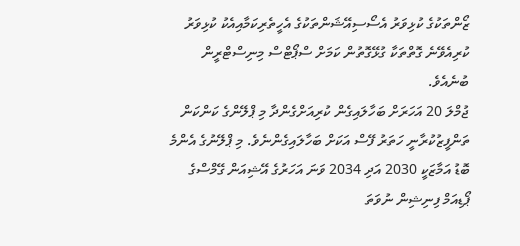ޒޯންތަކުގެ ކުޅިވަރު އެސޯސިއޭޝަންތަކުގެ އެހީތެރިކަމާއިއެކު ކުޅިވަރު ކުރިއެވޭނެ ގޮތްތަކާ ގުޅޭގޮތުން ކަމަށް ސްޕޯޓްސް މިނިސްޓްރީން ބުނެއެވެ.
ޖުމްލަ 20 އަހަރަށް ބަހާލައިގެން ކުރިއަށްގެންދާ މި ޕްލޭންގެ ކަންކަން ތަންފީޒުކުރާނީ ހަތަރު ފޭސް އަކަށް ބަހާލައިގެންނެވެ. މި ޕްލޭނުގެ އެންމެ ބޮޑު އަމާޒަކީ 2030 އަދި 2034 ވަނަ އަހަރުގެ އޭޝިއަން ގޭމްސްގެ ޕޯޑިއަމް ފިނިޝިން ނުވަތަ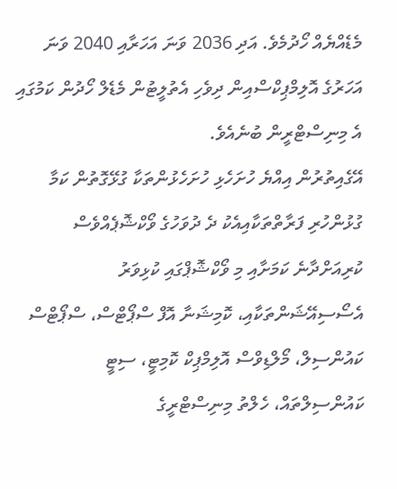މެޑެއްޔެއް ހޯދުމެވެ. އަދި 2036 ވަނަ އަހަރާއި 2040 ވަނަ އަހަރުގެ އޮލިމްޕިކްސްއިން ދިވެހި އެތުލީޓުން މެޑެލް ހޯދުން ކަމުގައި އެ މިނިސްޓްރީން ބުނެއެވެ.
އޭގެއިތުރުން އިއްޔެ ހުށަހެޅި ހުށަހެޅުންތަކާ ގުޅޭގޮތުން ކަމާ ގުޅުންހުރި ފަރާތްތަކާއިއެކު ދެ ދުވަހުގެ ވޯކްޝޮޕެއްވެސް ކުރިއަށްދާނެ ކަމަށާއި މި ވޯކްޝޮޕްގައި ކުޅިވަރު އެސޯސިއޭޝަންތަކާއި، ކޮމިޝަނާ އޮފް ސްޕޯޓްސް، ސްޕޯޓްސް ކައުންސިލް، މޯލްޑިވްސް އޮލިމްޕިކް ކޮމިޓީ، ސިޓީ ކައުންސިލްތައް، ހެލްތު މިނިސްޓްރީގެ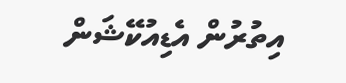އިތުރުން އެޑިއުކޭޝަން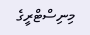މިނިސްޓްރީގެ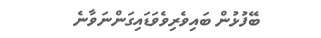ބޭފުޅުން ބައިވެރިވެވަޑައިގަންނަވާނެ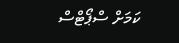ކަމަށް ސްޕޯޓްސް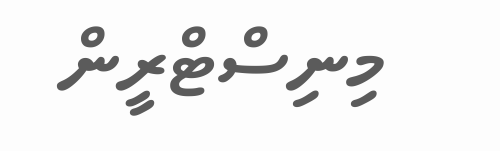މިނިސްޓްރީން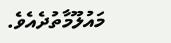މައުލޫމާތުދެއެވެ.